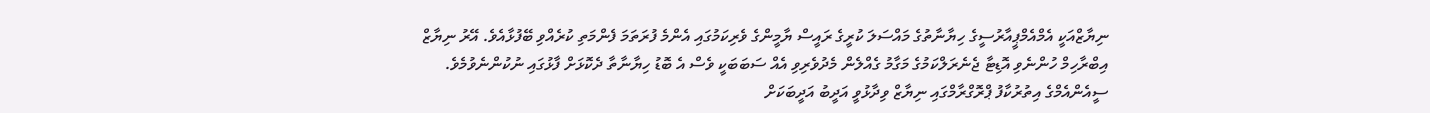ނިޔާޒްއަކީ އެމްއެމްޕީއާރުސީގެ ހިޔާނާތުގެ މައްސަލަ ކުރީގެ ރައީސް ޔާމީންގެ ވެރިކަމުގައި އެންމެ ފުރަތަމަ ފެންމަތި ކުރެއްވި ބޭފުޅާއެވެ. އޭރު ނިޔާޒް އިބްރާހިމް ހުންނެވި އޮޑިޓާ ޖެނެރަލްކަމުގެ މަގާމު ގެއްލެން މެދުވެރިވި އެއް ސަބަބަކީ ވެސް އެ ބޮޑު ހިޔާނާތާ ދެކޮޅަށް ފާޅުގައި ނުކުންނެވުމެވެ.
ސީއެންއެމްގެ އިތުރުކާފު ޕްރޮގްރާމްގައި ނިޔާޒް ވިދާޅުވީ އަދީބު އަދީބަކަށް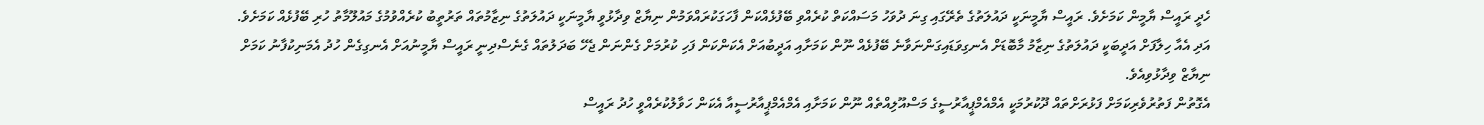ހެދީ ރައީސް ޔާމީން ކަމަށެވެ. ރައީސް ޔާމީނަކީ ދައުލަތުގެ ތެރޭގައި ގިނަ ދުވަހު މަސައްކަތް ކުރެއްވި ބޭފުޅެއްކަން ފާހަގަކުރައްވަމުން ނިޔާޒް ވިދާޅުވީ ޔާމީނަކީ ދައުލަތުގެ ނިޒާމުތައް ތަރުތީބު ކުރެއްވުމުގެ މައުލޫމާތު ހުރި ބޭފުޅެއް ކަމަށެވެ. އަދި އެއާ ހިލާފަށް އަދީބަކީ ދައުލަތުގެ ނިޒާމު މާބޮޑަށް އެނގިވަޑައިގަންނަވާނެ ބޭފުޅެއް ނޫން ކަމަށާއި އަދީބުއަށް އެކަންކަން ފަހި ކުރުމަށް ގެންނަން ޖެހޭ ބަދަލުތައް ގެނެސްދިނީ ރައީސް ޔާމީނުއަށް އެނގިގެން ހުދު އެމަނިކުފާނު ކަމަށް ނިޔާޒް ވިދާޅުވިއެވެ.
އެގޮތުން ފަތުރުވެރިކަމަށް ފަޅުރަށްތައް ދޫކުރުމަކީ އެމްއެމްޕީއާރުސީގެ މަސްއޫލިއްތެއް ނޫން ކަމަށާއި އެމްއެމްޕީއާރުސީއާ އެކަން ހަވާލުކުރެއްވީ ހުދު ރައީސް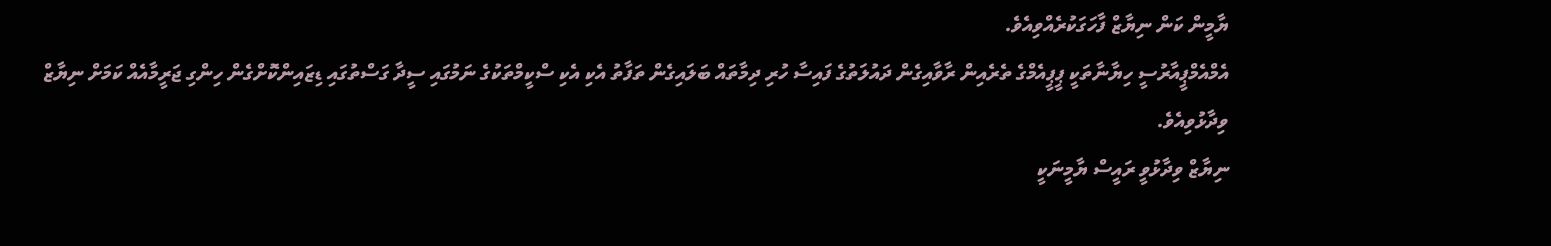ޔާމީން ކަން ނިޔާޒް ފާހަގަކުރެއްވިއެވެ.
އެމްއެމްޕީއާރުސީ ހިޔާނާތަކީ ޕީޕީއެމްގެ ތެރެއިން ރާވާއިގެން ދައުލަތުގެ ފައިސާ ހުރި ދިމާތައް ބަލައިގެން ތަފާތު އެކި އެކި ސްކީމްތަކުގެ ނަމުގައި ސީދާ ގަސްތުގައި ޑިޒައިންކޮށްގެން ހިންގި ޖަރީމާއެއް ކަމަށް ނިޔާޒް ވިދާޅުވިއެވެ.
ނިޔާޒް ވިދާޅުވީ ރައީސް ޔާމީނަކީ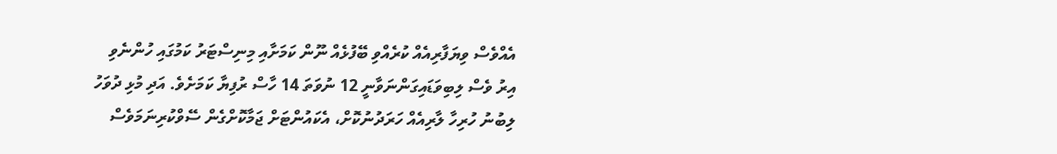އެއްވެސް ވިޔަފާރިއެއް ކުރެއްވި ބޭފުޅެއް ނޫން ކަމަށާއި މިނިސްޓަރު ކަމުގައި ހުންނެވި އިރު ވެސް ލިބިވަޑައިގަންނަވާނީ 12 ނުވަތަ 14 ހާސް ރުފިޔާ ކަމަށެވެ. އަދި މުޅި ދުވަހު ލިބުނު ހުރިހާ ލާރިއެއް ހަރަދުނުކޮށް، އެކައުންޓަށް ޖަމާކޮށްގެން ސޭވްކުރިނަމަވެސް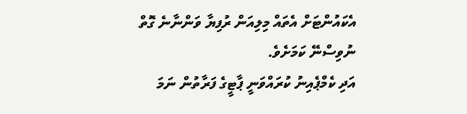އެކައުންޓަށް އެތައް މިލިއަން ރުފިޔާ ވަންނާނެ ގޮތް ނުވިސްނޭ ކަމަށެވެ.
އަދި ކެމްޕެއިނު ކުރައްވަނީ ޕާޓީގެ ފަރާތުން ނަމަ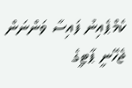ކެމްޕެއިނު ފައިސާ ވަންނަން ޖެހޭނީ ޕާޓީގެ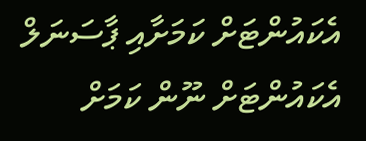އެކައުންޓަށް ކަމަށާއި ޕާސަނަލް އެކައުންޓަށް ނޫން ކަމަށް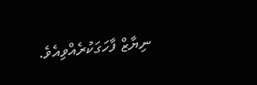ނިޔާޒް ފާހަގަކުރެއްވިއެވެ.